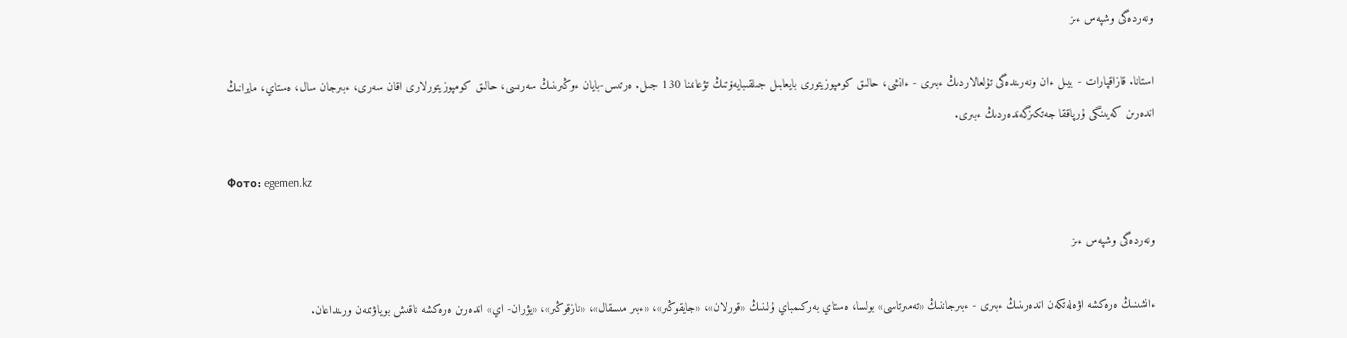ونەردەگى وشپەس ءىز

استانا. قازاقپارات - بيىل ءان ونەرىندەگى تۇلعالاردىڭ ءبىرى - ءانشى، حالىق كومپوزيتورى بايعابىل جىلقىبايەۆتىڭ تۋعانىنا 130 جىل. ەرتىس-بايان ءوڭىرىنىڭ سەرىسى، حالىق كومپوزيتورلارى اقان سەرى، ءبىرجان سال، ەستاي، مايرانىڭ اندەرىن كەيىنگى ۇرپاققا جەتكىزگەندەردىڭ ءبىرى.

Фото: egemen.kz

ونەردەگى وشپەس ءىز

ءانشىنىڭ ەرەكشە اۋەلەتكەن اندەرىنىڭ ءبىرى - ءبىرجاننىڭ «تەمىرتاسى» بولسا، ەستاي بەركىمباي ۇلىنىڭ «قورلان»، «جايقوڭىر»، «ءبىر مىسقال»، «نازقوڭىر»، «يۋران- اي» اندەرىن ەرەكشە ناقىش بوياۋىمەن ورىنداعان.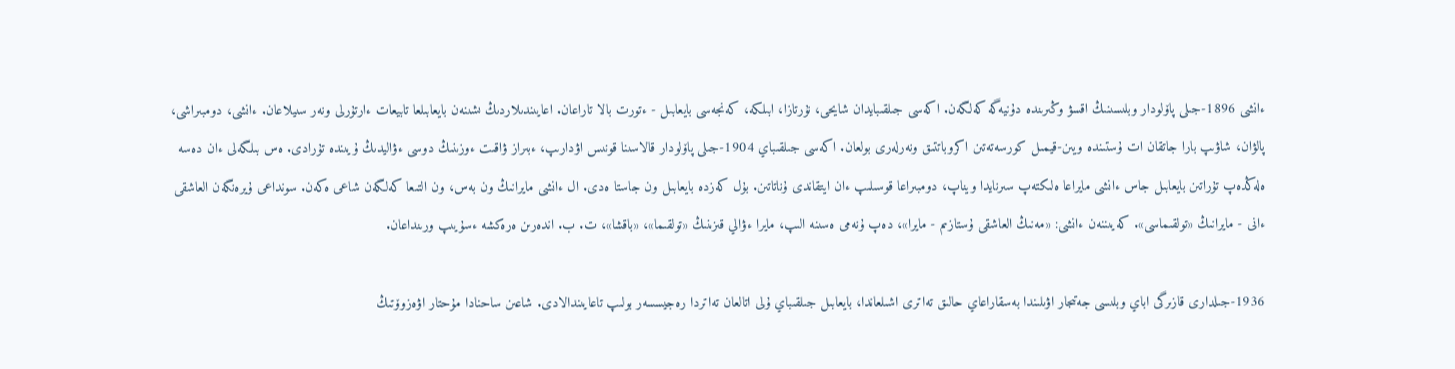ءانشى 1896-جىلى پاۆلودار وبلىسىنىڭ اقسۋ وڭىرىندە دۇنيەگە كەلگەن. اكەسى جىلقىبايدان شايحى، نۇرتازا، ابىلكە، كەنجەسى بايعابىل - ءتورت بالا تاراعان. اعايىندىلاردىڭ ىشىنەن بايعابىلعا تابيعات ءارتۇرلى ونەر سىيلاعان. ءانشى، دومبىراشى، پالۋان، شاۋىپ بارا جاتقان ات ۇستىندە ويىن-قيمىل كورسەتەتىن اكروباتتىق ونەرلەرى بولعان. اكەسى جىلقىباي 1904-جىلى پاۆلودار قالاسىنا قونىس اۋدارىپ، ءبىراز ۋاقىت ءوزىنىڭ دوسى ءۋاليدىڭ ۇيىندە تۇرادى. ەس بىلگەلى ءان دەسە ەلەڭدەپ تۇراتىن بايعابىل جاس ءانشى مايراعا ەلىكتەپ سىرنايدا ويناپ، دومبىراعا قوسىلىپ ءان ايتقاندى ۇناتاتىن. بۇل كەزدە بايعابىل ون جاستا ەدى. ال ءانشى مايرانىڭ ون بەس، ون التىعا كەلگەن شاعى ەكەن. سونداعى ۇيرەنگەن العاشقى ءانى - مايرانىڭ «تولقىماسى». كەيىننەن ءانشى: «مەنىڭ العاشقى ۇستازىم - مايرا»، دەپ ۇنەمى ەسىنە الىپ، مايرا ءۋالي قىزىنىڭ «تولقىما»، «باقشا»، ت. ب. اندەرىن ەرەكشە ءسۇيىپ ورىنداعان.

1936-جىلدارى قازىرگى اباي وبلىسى جەتىجار اۋىلىندا بەسقاراعاي حالىق تەاترى اشىلعاندا، بايعابىل جىلقىباي ۇلى اتالعان تەاتردا رەجيسسەر بولىپ تاعايىندالادى. شاعىن ساحنادا مۇحتار اۋەزوۆتىڭ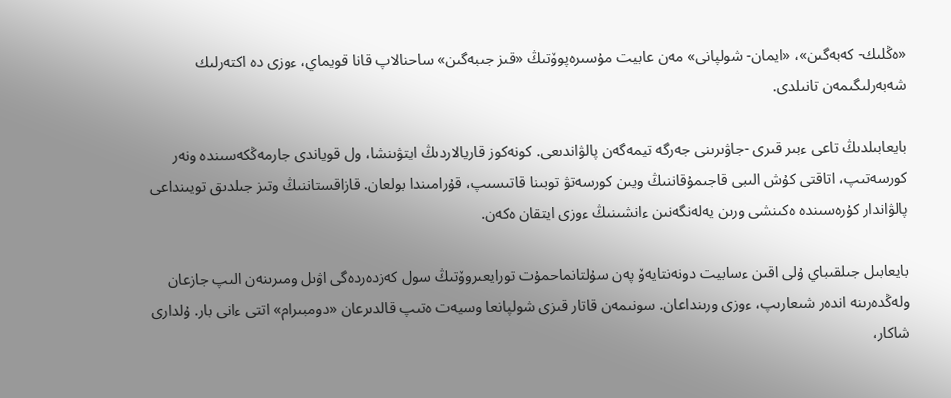«ەڭلىك- كەبەگىن»، «ايمان- شولپانى» مەن عابيت مۇسىرەپوۆتىڭ «قىز جىبەگىن» ساحنالاپ قانا قويماي، ءوزى دە اكتەرلىك شەبەرلىگىمەن تانىلدى.

بايعابىلدىڭ تاعى ءبىر قىرى -جاۋىرىنى جەرگە تيمەگەن پالۋاندىعى. كونەكوز قاريالاردىڭ ايتۋىنشا، ول قوياندى جارمەڭكەسىندە ونەر كورسەتىپ، اتاقتى كۇش الىبى قاجىمۇقاننىڭ ويىن كورسەتۋ توبىنا قاتىسىپ، قۇرامىندا بولعان. قازاقستاننىڭ وتىز جىلدىق تويىنداعى پالۋاندار كۇرەسىندە ەكىنشى ورىن يەلەنگەنىن ءانشىنىڭ ءوزى ايتقان ەكەن.

بايعابىل جىلقىباي ۇلى اقىن ءسابيت دونەنتايەۆ پەن سۇلتانماحمۇت تورايعىروۆتىڭ سول كەزدەردەگى اۋىل ومىرىنەن الىپ جازعان ولەڭدەرىنە اندەر شىعارىپ، ءوزى ورىنداعان. سونىمەن قاتار قىزى شولپانعا وسيەت ەتىپ قالدىرعان «دومبىرام» اتتى ءانى بار. ۇلدارى شاكار،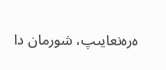ەرەنعايىپ، شورمان دا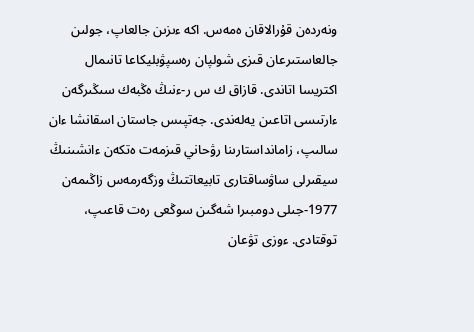ونەردەن قۇرالاقان ەمەس. اكە ءىزىن جالعاپ، جولىن جالعاستىرعان قىزى شولپان رەسپۋبليكاعا تانىمال اكتريسا اتاندى. قازاق ك س ر-ءنىڭ ەڭبەك سىڭىرگەن ءارتىسى اتاعىن يەلەندى. جەتپىس جاستان اسقانشا ءان سالىپ، زامانداستارىنا رۋحاني قىزمەت ەتكەن ءانشىنىڭ سيقىرلى ساۋساقتارى تابيعاتتىڭ وزگەرمەس زاڭىمەن 1977-جىلى دومبىرا شەگىن سوڭعى رەت قاعىپ، توقتادى. ءوزى تۋعان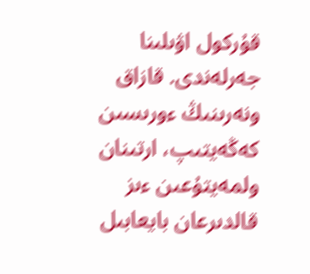قۇركول اۋىلىنا جەرلەندى. قازاق ونەرىنىڭ ءورىسىن كەڭەيتىپ، ارتىنان ولمەيتۇعىن ءىز قالدىرعان بايعابىل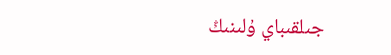جىلقىباي ۇلىنىڭ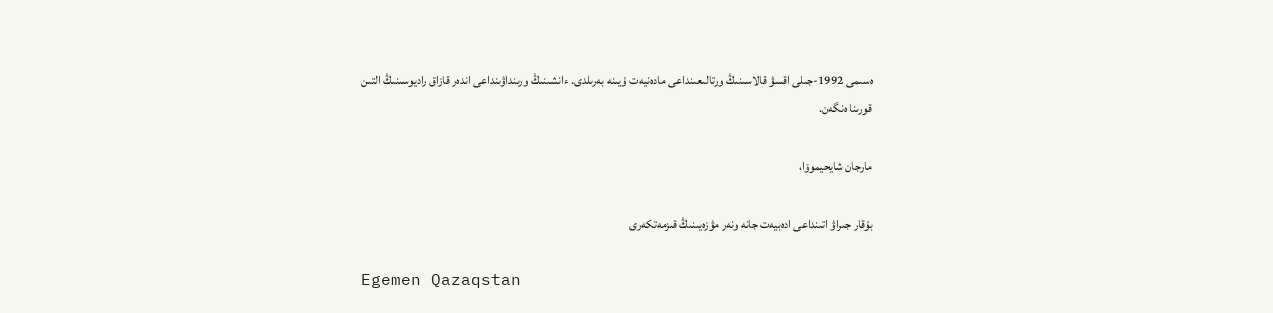ەسىمى 1992-جىلى اقسۋ قالاسىنىڭ ورتالىعىنداعى مادەنيەت ۇيىنە بەرىلدى. ءانشىنىڭ ورىنداۋىنداعى اندەر قازاق راديوسىنىڭ التىن قورىنا ەنگەن.

مارجان شايحيموۆا،

بۇقار جىراۋ اتىنداعى ادەبيەت جانە ونەر مۋزەيىنىڭ قىزمەتكەرى

Egemen Qazaqstan